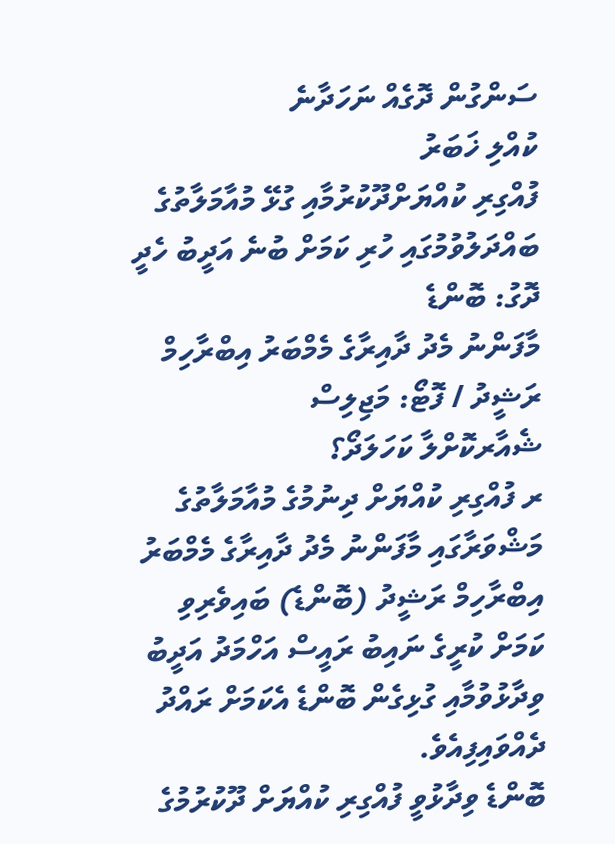ސަންގުން ދޮގެއް ނަހަދާނެ
ކުއްލި ޚަބަރު
ފުއްގިރި ކުއްޔަށްދޫކުރުމާއި ގުޅޭ މުއާމަލާތުގެ ބައްދަލުވުމުގައި ހުރި ކަމަށް ބުނެ އަދީބު ހެދީ ދޮގު: ބޮންޑެ
މާފަންނު މެދު ދާއިރާގެ މެމްބަރު އިބްރާހިމް ރަޝީދު / ފޮޓޯ: މަޖިލިސް
ޝެއާރކޮށްލާ ކަހަލަދޯ؟
ރ ފުއްގިރި ކުއްޔަށް ދިނުމުގެ މުއާމަލާތުގެ މަޝްވަރާގައި މާފަންނު މެދު ދާއިރާގެ މެމްބަރު އިބްރާހިމް ރަޝީދު (ބޮންޑެ) ބައިވެރިވި ކަމަށް ކުރީގެ ނައިބު ރައީސް އަހްމަދު އަދީބު ވިދާޅުވުމާއި ގުޅިގެން ބޮންޑެ އެކަމަށް ރައްދު ދެއްވައިފިއެވެ.
ބޮންޑެ ވިދާޅުވީ ފުއްގިރި ކުއްޔަށް ދޫކުރުމުގެ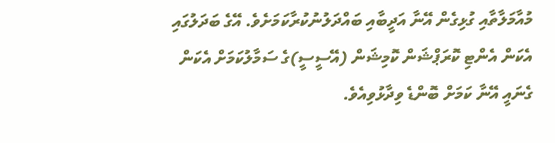މުއާމަލާތާއި ގުޅިގެން އޭނާ އަދީބާއި ބައްދަލުނުކުރާކަމަށެވެ. އޭގެ ބަދަލުގައި އެކަން އެންޓި ކޮރަޕްޝަން ކޮމިޝަން (އޭސީސީ)ގެ ސަމާލުކަމަށް އެކަން ގެނައީ އޭނާ ކަމަށް ބޮންޑެ ވިދާޅުވިއެވެ.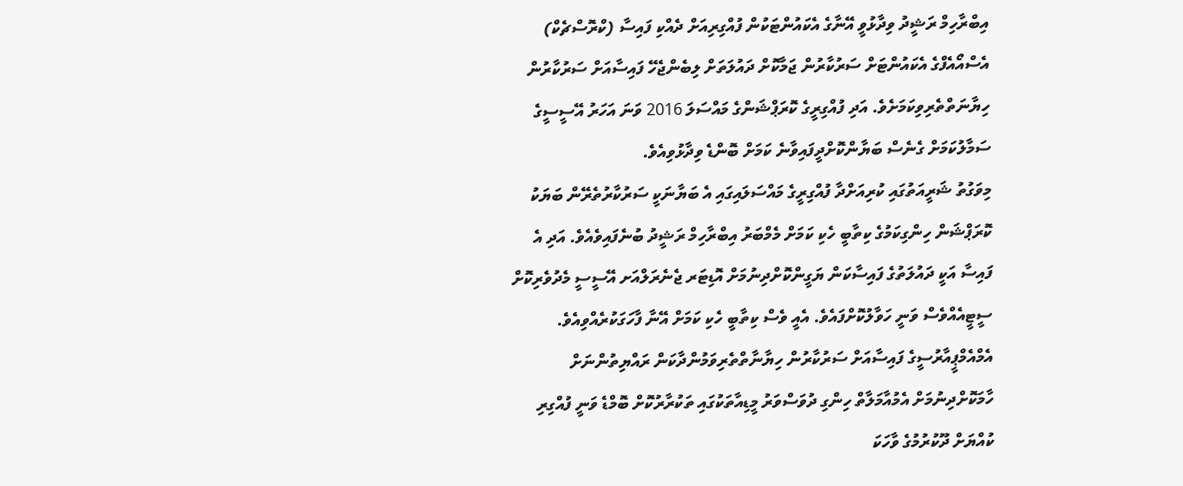އިބްރާހިމް ރަޝީދު ވިދާޅުވީ އޭނާގެ އެކައުންޓަކުން ފުއްގިރިއަށް ދެއްކި ފައިސާ (ކްރޮސްޗެކް) އެސްއޯއެފްގެ އެކައުންޓަށް ސަރުކާރުން ޖަމާކޮށް ދައުލަތަށް ލިބެންޖެހޭ ފައިސާއަށް ސަރުކާރުން ހިޔާނަތްތެރިވިކަމަށެވެ. އަދި ފުއްގިރީގެ ކޮރަޕްޝަންގެ މައްސަލަ 2016 ވަނަ އަހަރު އޭސީސީގެ ސަމާލުކަމަށް ގެނެސް ބަޔާންކޮށްދީފައިވާނެ ކަމަށް ބޮންޑެ ވިދާޅުވިއެވެ.
މިވަގުތު ޝަރީއަތުގައި ކުރިއަށްދާ ފުއްގިރީގެ މައްސަލައިގައި އެ ބަޔާނަކީ ސަރުކާރުތެރޭން ބަޔަކު ކޮރަޕްޝަން ހިންގިކަމުގެ ކިތާބީ ހެކި ކަމަށް މެމްބަރު އިބްރާހިމް ރަޝީދު ބުނެފައިވެއެވެ. އަދި އެ ފައިސާ އަކީ ދައުލަތުގެ ފައިސާކަން ޔަގީންކޮށްދިނުމަށް އޮޑިޓަރ ޖެނެރަލްއަށ އޭސީސީ މެދުވެރިކޮށް ސީޓީއެއްވެސް ވަނީ ހަވާލުކޮށްފައެވެ. އެއީ ވެސް ކިތާބީ ހެކި ކަމަށް އޭނާ ފާހަގަކުރެއްވިއެވެ.
އެމްއެމްޕީއާރުސީގެ ފައިސާއަށް ސަރުކާރުން ހިޔާނާތްތެރިވަމުންދާކަން ރައްޔިތުންނަށް ހާމަކޮށްދިނުމަށް އެމުއާމަލާތް ހިންގި ދުވަސްވަރު މީޑިއާތަކުގައި ތަކުރާރުކޮށް ބޮމްޑެ ވަނީ ފުއްގިރި ކުއްޔަށް ދޫކުރުމުގެ ވާހަކަ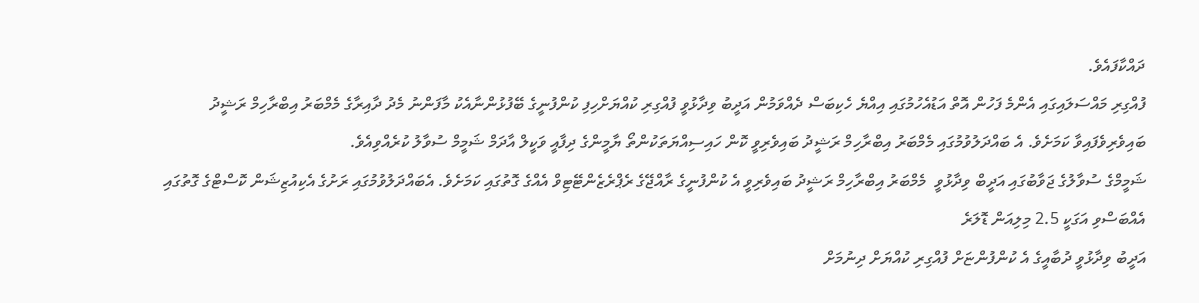ދައްކާފައެވެ.
ފުއްގިރި މައްސަލައިގައި އެންމެ ފަހުން އޮތް އަޑުއެހުމުގައި އިއްޔެ ހެކިބަސް ދެއްވަމުން އަދީބު ވިދާޅުވީ ފުއްގިރި ކުއްޔަށްހިފި ކުންފުނީގެ ބޭފުޅުންނާއެކު މާފަންނު މެދު ދާއިރާގެ މެމްބަރު އިބްރާހިމް ރަޝީދު ބައިވެރިވެފައިވާ ކަމަށެވެ. އެ ބައްދަލުވުމުގައި މެމްބަރު އިބްރާހިމް ރަޝީދު ބައިވެރިވީ ކޮން ހައިސިއްޔަތަކުންތޯ ޔާމީންގެ ދިފާއީ ވަކީލް އާދަމް ޝަމީމް ސުވާލު ކުރެއްވިއެވެ.
ޝަމީމްގެ ސުވާލުގެ ޖަވާބުގައި އަދީބް ވިދާޅުވީ  މެމްބަރު އިބްރާހިމް ރަޝީދު ބައިވެރިވީ އެ ކުންފުނީގެ ރާއްޖޭގެ ރެޕްރެޒެންޓޭޓިވް އެއްގެ ގޮތުގައި ކަމަށެވެ. އެބައްދަލުވުމުގައި ރަށުގެ އެކިއުޒިޝަން ކޮސްޓްގެ ގޮތުގައި އެއްބަސްވި އަގަކީ 2.5 މިލިއަން ޑޮލަރެ
އަދީބު ވިދާޅުވީ ދުބާއީގެ އެ ކުންފުންޏަށް ފުއްގިރި ކުއްޔަށް ދިނުމަށް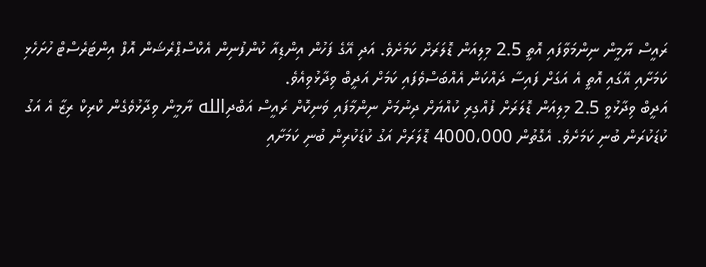ރައީސް ޔާމީން ނިންމަވާފައި އޮތީ 2.5 މިލިއަން ޑޮލަރަށް ކަމަށެވެ. އަދި އޭގެ ފަހުން އިންޑިއާ ކުންފުނިން އެކްސްޕްރެޝަން އޮފް އިންޓަރެސްޓް ހުށަހެޅި ކަމަށާއި އޭގައި އޮތީ އެ އަގަށް ފައިސާ ދައްކަން އެއްބަސްވެފައި ކަމަށް އަދީބް ވިދާޅުވިއެވެ.
އަދީބް ވިދާޅުވީ 2.5 މިލިއަން ޑޮލަރަށް ފުއްގިރި ކުއްޔަށް ދިނުމަށް ނިންމާފައި ވަނިކޮށް ރައީސް އަބްދިالله ޔާމީން ވިދާޅުވެގެން ކްރިކް ރިޒާ އެ އަގު ކުޑަކުރަން ބުނި ކަމަށެވެ. އެގޮތުން 4000،000 ޑޮލަރަށް އަގު ކުޑަކުރިން ބުނި ކަމަށާއި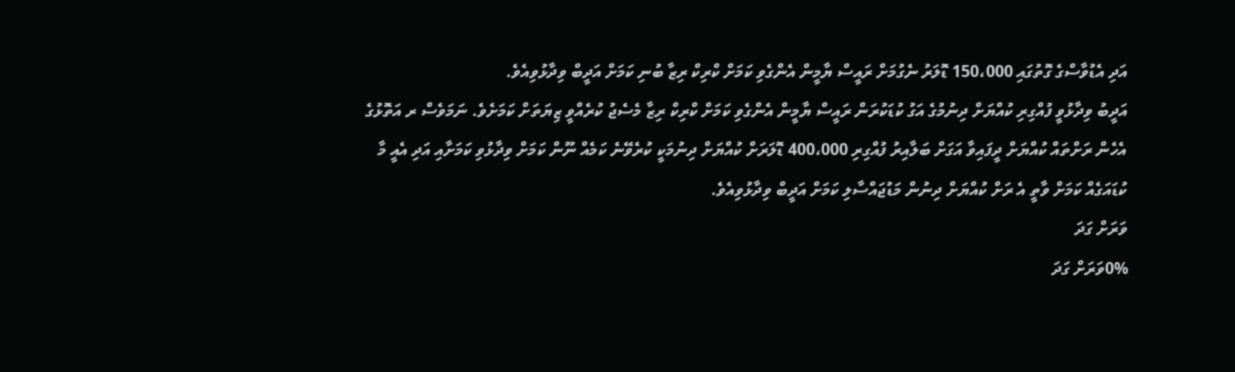އަދި އެޑުވާސްގެ ގޮތުގައި 150،000 ޑޮލަރު ނެގުމަށް ރައީސް ޔާމީން އެންގެވި ކަމަށް ކްރިކް ރިޒާ ބުނި ކަމަށް އަދީބް ވިދާޅުވިއެވެ.
އަދީބު ވިދާޅުވީ ފުއްގިރި ކުއްޔަށް ދިނުމުގެ އަގު ކުޑަކުރަން ރައީސް ޔާމީން އެންގެވި ކަމަށް ކްރިކް ރިޒާ މެސެޖު ކުރެއްވީ ޒިޔަތަށް ކަމަށެވެ. ނަމަވެސް ރ އަތޮޅުގެ އެހެން ރަށްތައް ކުއްޔަށް ދީފައިވާ އަގަށް ބަލާއިރު ފުއްގިރި 400،000 ޑޮލަރަށް ކުއްޔަށް ދިނުމަކީ ކުރެވޭނެ ކަމެއް ނޫން ކަމަށް ވިދާޅުވި ކަމަށާއި އަދި އެއީ މާ ކުޑައަގެއް ކަމަށް ވާތީ އެ ރަށް ކުއްޔަށް ދިނުން މަޑުޖައްސާލި ކަމަށް އަދީބް ވިދާޅުވިއެވެ.
ވަރަށް ގަދަ
0%ވަރަށް ގަދަ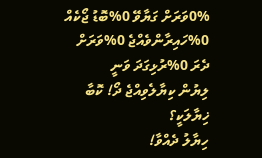0%ވަރަށް ގަޔާވޭ 0%ބޮޑު ޖޯކެއް 0%ހައިރާންވެއްޖެ 0%ވަރަށް ދެރަ 0%ރުޅިގަދަ ވަނީ
ލިޔުން ކިޔާލެވިއްޖެ ދޯ! ކޮބާ ޚިޔާލަކީ؟
ހިޔާލު ދެއްވާ!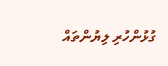ގުޅުންހުރި ލިޔުންތައް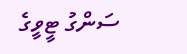ސަންގު ޓީވީގެ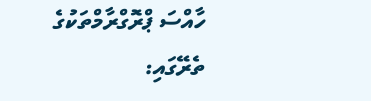ހާއްސަ ޕްރޮގްރާމްތަކުގެ ތެރޭގައި: